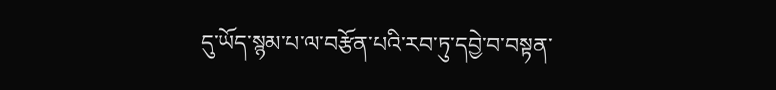དུ་ཡོད་སྙམ་པ་ལ་བརྩོན་པའི་རབ་ཏུ་དབྱེ་བ་བསྟན་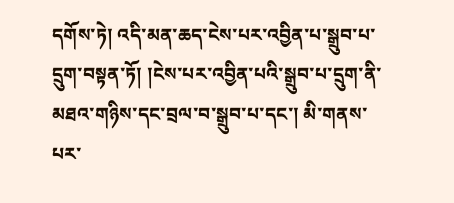དགོས་ཏེ། འདི་མན་ཆད་ངེས་པར་འབྱིན་པ་སྒྲུབ་པ་དྲུག་བསྟན་ཏོ། །ངེས་པར་འབྱིན་པའི་སྒྲུབ་པ་དྲུག་ནི་མཐའ་གཉིས་དང་བྲལ་བ་སྒྲུབ་པ་དང་། མི་གནས་པར་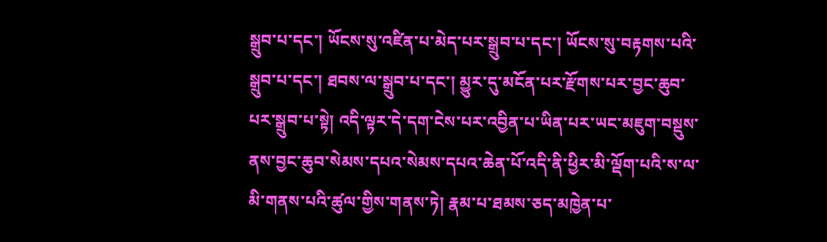སྒྲུབ་པ་དང་། ཡོངས་སུ་འཛིན་པ་མེད་པར་སྒྲུབ་པ་དང་། ཡོངས་སུ་བརྟགས་པའི་སྒྲུབ་པ་དང་། ཐབས་ལ་སྒྲུབ་པ་དང་། མྱུར་དུ་མངོན་པར་རྫོགས་པར་བྱང་ཆུབ་པར་སྒྲུབ་པ་སྟེ། འདི་ལྟར་དེ་དག་ངེས་པར་འབྱིན་པ་ཡིན་པར་ཡང་མཇུག་བསྡུས་ནས་བྱང་ཆུབ་སེམས་དཔའ་སེམས་དཔའ་ཆེན་པོ་འདི་ནི་ཕྱིར་མི་ལྡོག་པའི་ས་ལ་མི་གནས་པའི་ཚུལ་གྱིས་གནས་ཏེ། རྣམ་པ་ཐམས་ཅད་མཁྱེན་པ་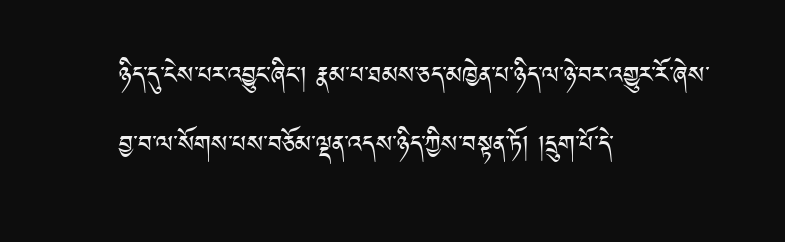ཉིད་དུ་ངེས་པར་འབྱུང་ཞིང་། རྣམ་པ་ཐམས་ཅད་མཁྱེན་པ་ཉིད་ལ་ཉེ་བར་འགྱུར་རོ་ཞེས་བྱ་བ་ལ་སོགས་པས་བཅོམ་ལྡན་འདས་ཉིད་ཀྱིས་བསྟན་ཏོ། །དྲུག་པོ་དེ་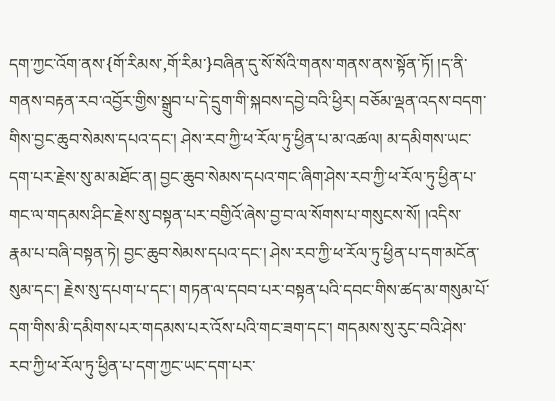དག་ཀྱང་འོག་ནས་{གོ་རིམས་,གོ་རིམ་}བཞིན་དུ་སོ་སོའི་གནས་གནས་ནས་སྟོན་ཏོ། །ད་ནི་གནས་བརྟན་རབ་འབྱོར་གྱིས་སྒྲུབ་པ་དེ་དྲུག་གི་སྐབས་དབྱེ་བའི་ཕྱིར། བཅོམ་ལྡན་འདས་བདག་གིས་བྱང་ཆུབ་སེམས་དཔའ་དང་། ཤེས་རབ་ཀྱི་ཕ་རོལ་ཏུ་ཕྱིན་པ་མ་འཚལ། མ་དམིགས་ཡང་དག་པར་རྗེས་སུ་མ་མཐོང་ན། བྱང་ཆུབ་སེམས་དཔའ་གང་ཞིག་ཤེས་རབ་ཀྱི་ཕ་རོལ་ཏུ་ཕྱིན་པ་གང་ལ་གདམས་ཤིང་རྗེས་སུ་བསྟན་པར་བགྱིའོ་ཞེས་བྱ་བ་ལ་སོགས་པ་གསུངས་སོ། །འདིས་རྣམ་པ་བཞི་བསྟན་ཏེ། བྱང་ཆུབ་སེམས་དཔའ་དང་། ཤེས་རབ་ཀྱི་ཕ་རོལ་ཏུ་ཕྱིན་པ་དག་མངོན་སུམ་དང་། རྗེས་སུ་དཔག་པ་དང་། གཏན་ལ་དབབ་པར་བསྟན་པའི་དབང་གིས་ཚད་མ་གསུམ་པོ་དག་གིས་མི་དམིགས་པར་གདམས་པར་འོས་པའི་གང་ཟག་དང་། གདམས་སུ་རུང་བའི་ཤེས་རབ་ཀྱི་ཕ་རོལ་ཏུ་ཕྱིན་པ་དག་ཀྱང་ཡང་དག་པར་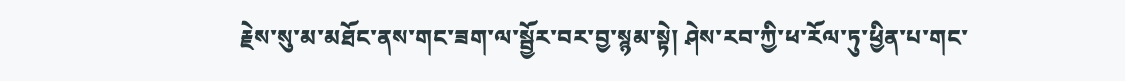རྗེས་སུ་མ་མཐོང་ནས་གང་ཟག་ལ་སྦྱོར་བར་བྱ་སྙམ་སྟེ། ཤེས་རབ་ཀྱི་ཕ་རོལ་ཏུ་ཕྱིན་པ་གང་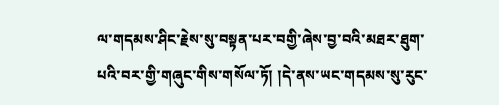ལ་གདམས་ཤིང་རྗེས་སུ་བསྟན་པར་བགྱི་ཞེས་བྱ་བའི་མཐར་ཐུག་པའི་བར་གྱི་གཞུང་གིས་གསོལ་ཏོ། །དེ་ནས་ཡང་གདམས་སུ་རུང་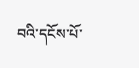བའི་དངོས་པོ་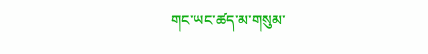གང་ཡང་ཚད་མ་གསུམ་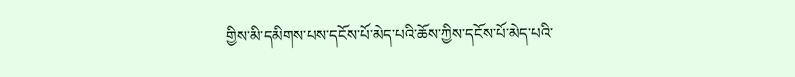གྱིས་མི་དམིགས་པས་དངོས་པོ་མེད་པའི་ཆོས་ཀྱིས་དངོས་པོ་མེད་པའི་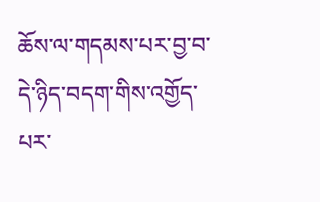ཆོས་ལ་གདམས་པར་བྱ་བ་དེ་ཉིད་བདག་གིས་འགྱོད་པར་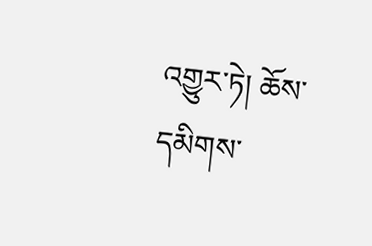འགྱུར་ཏེ། ཆོས་དམིགས་